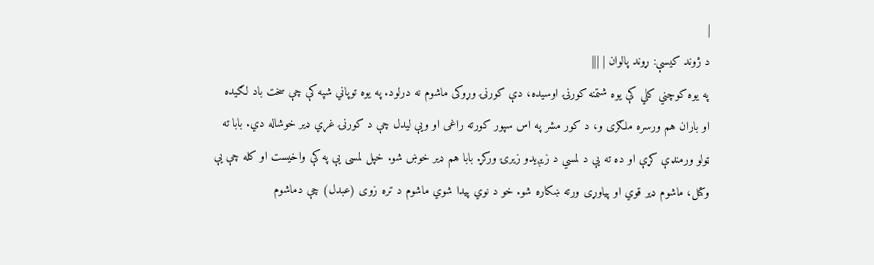|
د ژوند کيسې: ړوند پالوان | |||
په يوه کوچني کلي کې يوه شتمنه کورنۍ اوسيده، دې کورنۍ وړوکی ماشوم نه درلود. په يوه توپاني شپه کې چې سخت باد لګيده او باران هم ورسره ملګری و، د کور مشر په اس سپور کورته راغی او ويې ليدل چې د کورنۍ غړي ډير خوشاله دي. بابا ته ټولو ورمنډې کړې او ده ته يې د لمسي د زيږيدو زيرۍ ورکړ. بابا هم ډير خوښ شو. خپل لمسی يې په کې واخيست او کله چې يې وکتل، ماشوم ډير قوي او پياوړی ورته ښکاره شو. خو د نوي پيدا شوي ماشوم د تره زوی (عبدل) چې دماشوم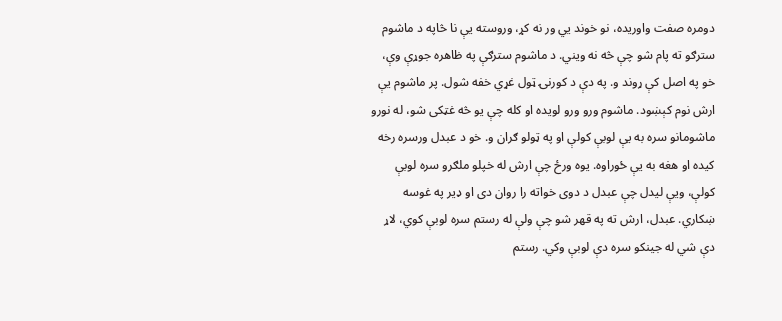دومره صفت واوريده، نو خوند يي ور نه کړ، وروسته يې نا څاپه د ماشوم سترګو ته پام شو چې څه نه ويني. د ماشوم سترګې په ظاهره جوړې وې، خو په اصل کې ړوند و. په دې د کورنۍ ټول غړي خفه شول. پر ماشوم يې ارش نوم کېښود. ماشوم ورو ورو لويده او کله چې يو څه غټکی شو، له نورو ماشومانو سره به يې لوبې کولې او په ټولو ګران و. خو د عبدل ورسره رخه کيده او هغه به يې ځوراوه. يوه ورځ چې ارش له خپلو ملګرو سره لوبې کولې، ويې ليدل چې عبدل د دوی خواته را روان دی او ډير په غوسه ښکاري. عبدل، ارش ته په قهر شو چې ولې له رستم سره لوبې کوي، لاړ دې شي له جينکو سره دې لوبې وکي. رستم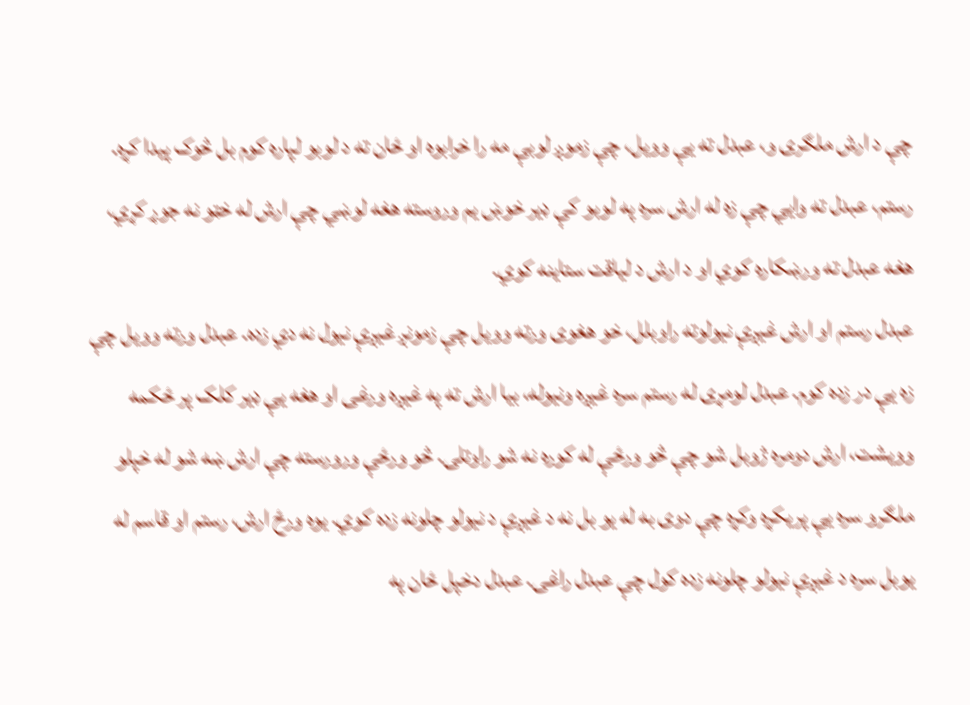چې د ارش ملګری و، عبدل ته يې وويل، چې زموږ لوبې مه را خرابوه او ځان ته د لوبو لپاره کوم بل څوک پيدا کړه. رستم، عبدل ته وايي چې زه له ارش سره په لوبو کې ډير خوښ يم وروسته هغه لوښي چې ارش له خټو نه جوړ کړي، هغه عبدل ته ورښکاره کوي او د ارش د لياقت ستاينه کوي.
عبدل رستم او ارش غيږې نيولوته راوبلل، خو هغوی ورته وويل چې زمونږ غيږې نيول نه دي زده. عبدل ورته وويل چې زه يې در زده کوم. عبدل لومړی له رستم سره غيږه ونيوله، بيا ارش ته په غيږه ورغی او هغه يې ډير کلک پر ځکمه وويشت، ارش دومره ژوبل شو چې څو ورځې له کوره نه شو راوتلی. څو ورځې ورورسته چې ارش ښه شو له خپلو ملګرو سره يې پريکړه وکړه چې دوی به له يو بل نه د غيږې د نيولو چلونه زده کوي. يوه ورځ ارش، رستم او قاسم له يوبل سره د غيږې نيولو چلونه زده کول چې عبدل راغی. عبدل دخپل ځان په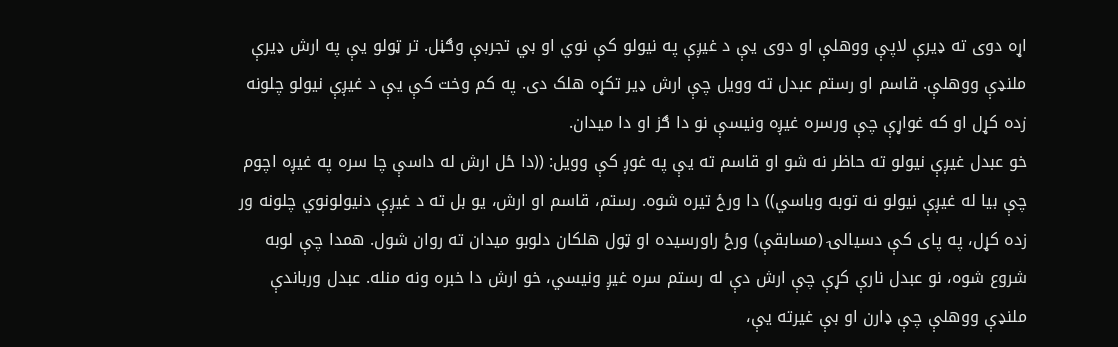اړه دوی ته ډيرې لاپې ووهلې او دوی يې د غيږې په نيولو کې نوي او بي تجربې وګڼل. تر ټولو يې په ارش ډيرې ملنډې ووهلې. قاسم او رستم عبدل ته وويل چې ارش ډير تکړه هلک دی. په کم وخت کې يې د غيږې نيولو چلونه زده کړل او که غواړې چې ورسره غيږه ونيسې نو دا ګز او دا ميدان.
خو عبدل غيږې نيولو ته حاظر نه شو او قاسم ته يې په غوږ کې وويل: ((دا ځل ارش له داسې چا سره په غيږه اچوم چې بيا له غيږې نيولو نه توبه وباسي)) دا ورځ تيره شوه. رستم، قاسم او ارش، يو بل ته د غيږې دنيولونوي چلونه ور زده کړل، په پای کې دسيالۍ (مسابقې) ورځ راورسيده او ټول هلکان دلوبو ميدان ته روان شول. همدا چې لوبه شروع شوه، نو عبدل نارې کړې چې ارش دې له رستم سره غيږ ونيسي، خو ارش دا خبره ونه منله. عبدل ورباندې ملنډې ووهلې چې ډارن او بې غيرته يې،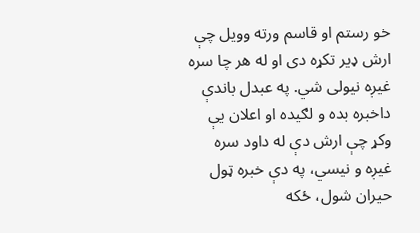خو رستم او قاسم ورته وويل چې ارش ډير تکړه دی او له هر چا سره غيږه نيولی شي. په عبدل باندې داخبره بده و لګيده او اعلان يې وکړ چې ارش دې له داود سره غيږه و نيسي، په دې خبره ټول حيران شول، ځکه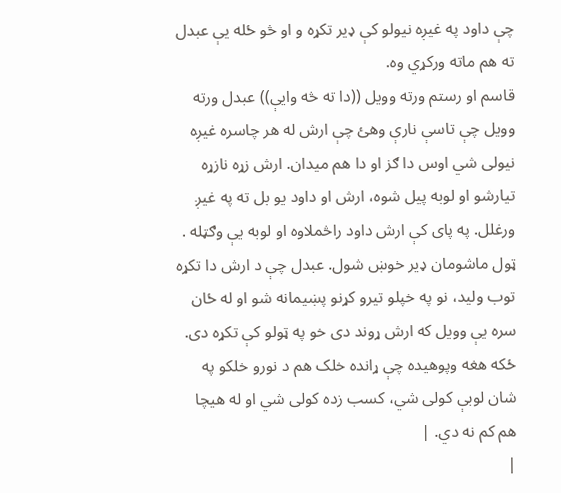چې داود په غيږه نيولو کې ډير تکړه و او څو ځله يې عبدل ته هم ماته ورکړي وه.
قاسم او رستم ورته وويل ((دا ته څه وايې)) عبدل ورته وويل چې تاسې نارې وهئ چې ارش له هر چاسره غيږه نيولی شي اوس دا ګز او دا هم ميدان. ارش زړه نازړه تيارشو او لوبه پيل شوه، ارش او داود يو بل ته په غيږ ورغلل. په پای کې ارش داود راڅملاوه او لوبه يې وګټله . ټول ماشومان ډير خوښ شول. عبدل چې د ارش دا تکړه توب وليد، نو په خپلو تيرو کړنو پښيمانه شو او له ځان سره يې وويل که ارش ړوند دی خو په ټولو کې تکړه دی. ځکه هغه وپوهيده چې ړانده خلک هم د نورو خلکو په شان لوبې کولی شي، کسب زده کولی شي او له هيچا هم کم نه دي. |
|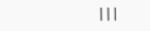|||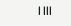| |||